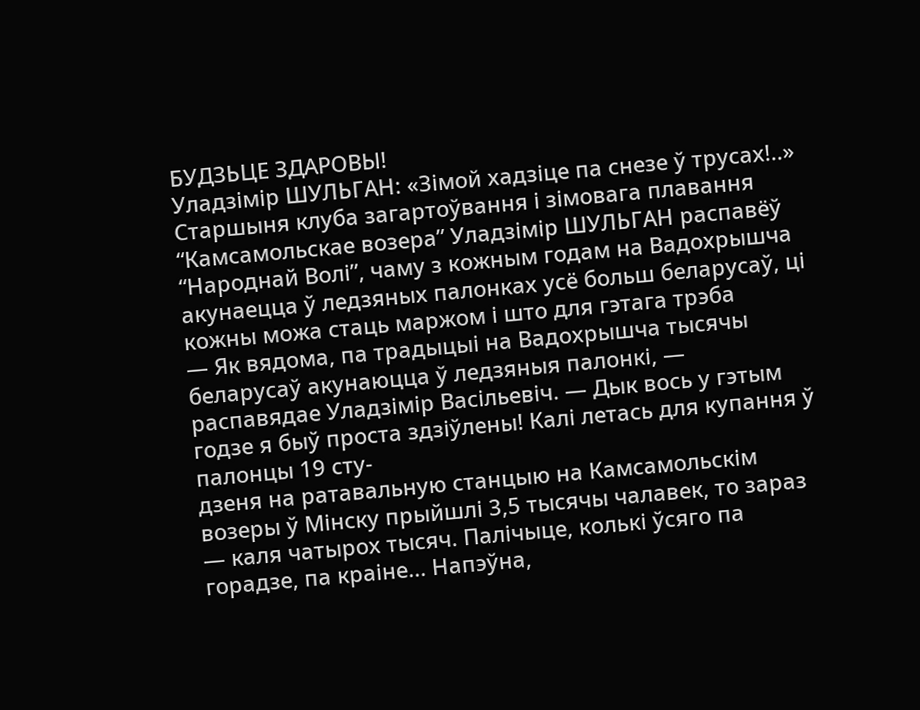БУДЗЬЦЕ ЗДАРОВЫ!
Уладзімір ШУЛЬГАН: «Зімой хадзіце па снезе ў трусах!..»
Старшыня клуба загартоўвання і зімовага плавання “Камсамольскае возера” Уладзімір ШУЛЬГАН распавёў “Народнай Волі”, чаму з кожным годам на Вадохрышча акунаецца ў ледзяных палонках усё больш беларусаў, ці кожны можа стаць маржом і што для гэтага трэба
— Як вядома, па традыцыі на Вадохрышча тысячы беларусаў акунаюцца ў ледзяныя палонкі, — распавядае Уладзімір Васільевіч. — Дык вось у гэтым годзе я быў проста здзіўлены! Калі летась для купання ў палонцы 19 сту-
дзеня на ратавальную станцыю на Камсамольскім возеры ў Мінску прыйшлі 3,5 тысячы чалавек, то зараз — каля чатырох тысяч. Палічыце, колькі ўсяго па горадзе, па краіне... Напэўна,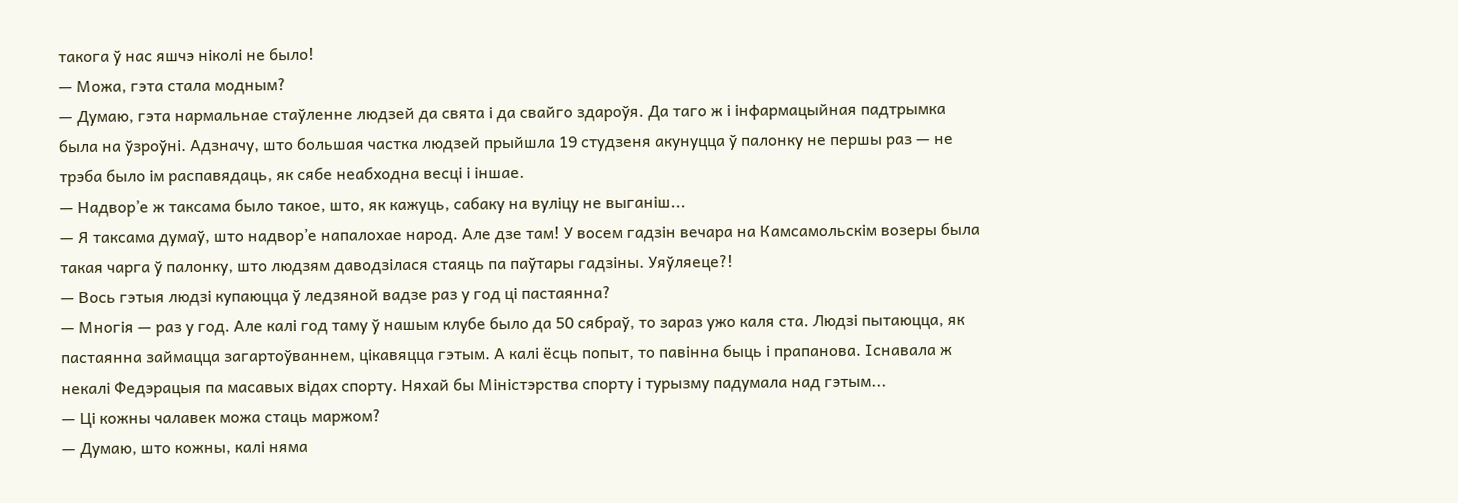такога ў нас яшчэ ніколі не было!
— Можа, гэта стала модным?
— Думаю, гэта нармальнае стаўленне людзей да свята і да свайго здароўя. Да таго ж і інфармацыйная падтрымка была на ўзроўні. Адзначу, што большая частка людзей прыйшла 19 студзеня акунуцца ў палонку не першы раз — не трэба было ім распавядаць, як сябе неабходна весці і іншае.
— Надвор’е ж таксама было такое, што, як кажуць, сабаку на вуліцу не выганіш...
— Я таксама думаў, што надвор’е напалохае народ. Але дзе там! У восем гадзін вечара на Камсамольскім возеры была такая чарга ў палонку, што людзям даводзілася стаяць па паўтары гадзіны. Уяўляеце?!
— Вось гэтыя людзі купаюцца ў ледзяной вадзе раз у год ці пастаянна?
— Многія — раз у год. Але калі год таму ў нашым клубе было да 50 сябраў, то зараз ужо каля ста. Людзі пытаюцца, як пастаянна займацца загартоўваннем, цікавяцца гэтым. А калі ёсць попыт, то павінна быць і прапанова. Існавала ж некалі Федэрацыя па масавых відах спорту. Няхай бы Міністэрства спорту і турызму падумала над гэтым...
— Ці кожны чалавек можа стаць маржом?
— Думаю, што кожны, калі няма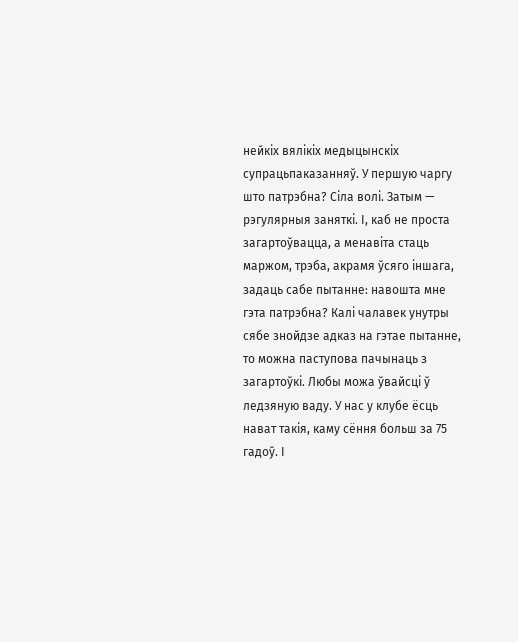нейкіх вялікіх медыцынскіх супрацьпаказанняў. У першую чаргу што патрэбна? Сіла волі. Затым — рэгулярныя заняткі. І, каб не проста загартоўвацца, а менавіта стаць маржом, трэба, акрамя ўсяго іншага, задаць сабе пытанне: навошта мне гэта патрэбна? Калі чалавек унутры сябе знойдзе адказ на гэтае пытанне, то можна паступова пачынаць з загартоўкі. Любы можа ўвайсці ў ледзяную ваду. У нас у клубе ёсць нават такія, каму сёння больш за 75 гадоў. І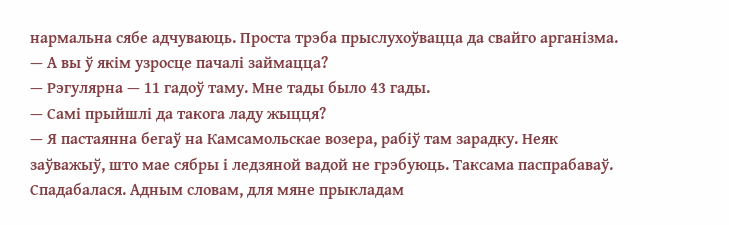нармальна сябе адчуваюць. Проста трэба прыслухоўвацца да свайго арганізма.
— А вы ў якім узросце пачалі займацца?
— Рэгулярна — 11 гадоў таму. Мне тады было 43 гады.
— Самі прыйшлі да такога ладу жыцця?
— Я пастаянна бегаў на Камсамольскае возера, рабіў там зарадку. Неяк заўважыў, што мае сябры і ледзяной вадой не грэбуюць. Таксама паспрабаваў. Спадабалася. Адным словам, для мяне прыкладам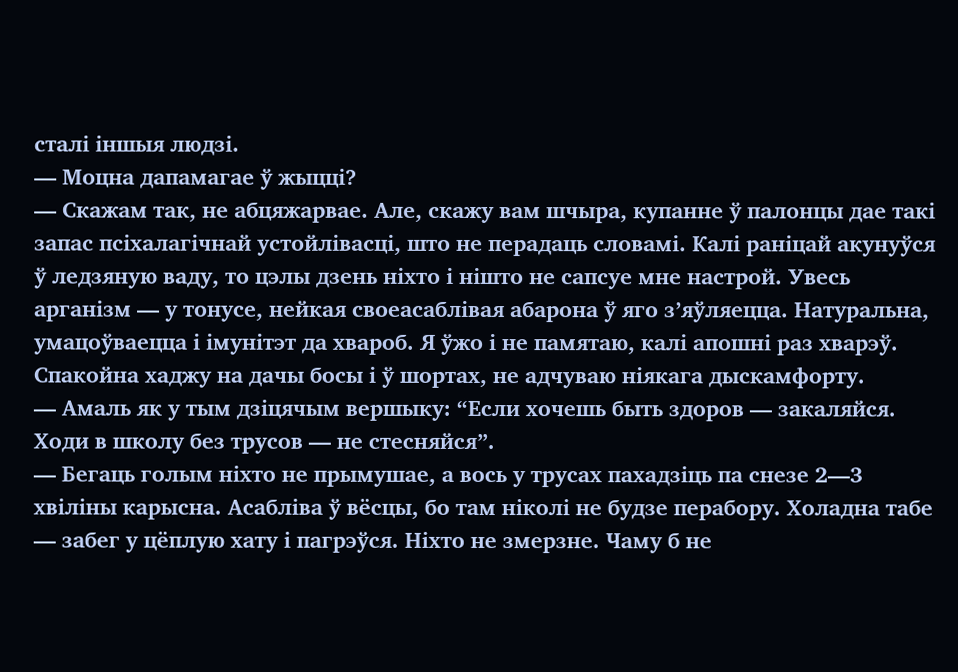сталі іншыя людзі.
— Моцна дапамагае ў жыцці?
— Скажам так, не абцяжарвае. Але, скажу вам шчыра, купанне ў палонцы дае такі запас псіхалагічнай устойлівасці, што не перадаць словамі. Калі раніцай акунуўся ў ледзяную ваду, то цэлы дзень ніхто і нішто не сапсуе мне настрой. Увесь арганізм — у тонусе, нейкая своеасаблівая абарона ў яго з’яўляецца. Натуральна, умацоўваецца і імунітэт да хвароб. Я ўжо і не памятаю, калі апошні раз хварэў. Спакойна хаджу на дачы босы і ў шортах, не адчуваю ніякага дыскамфорту.
— Амаль як у тым дзіцячым вершыку: “Если хочешь быть здоров — закаляйся. Ходи в школу без трусов — не стесняйся”.
— Бегаць голым ніхто не прымушае, а вось у трусах пахадзіць па снезе 2—3 хвіліны карысна. Асабліва ў вёсцы, бо там ніколі не будзе перабору. Холадна табе — забег у цёплую хату і пагрэўся. Ніхто не змерзне. Чаму б не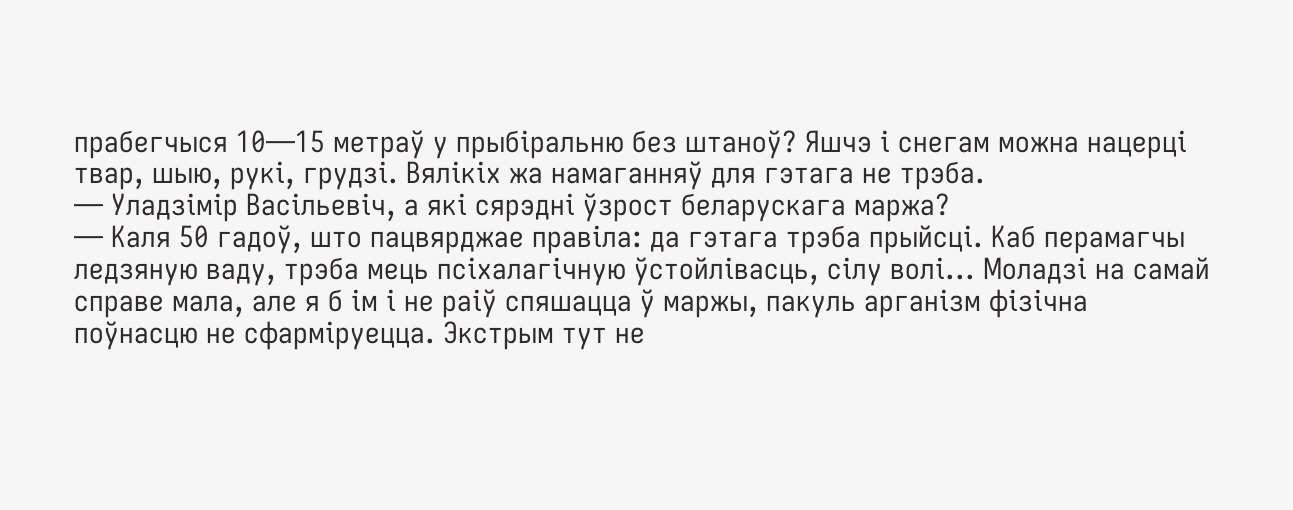прабегчыся 10—15 метраў у прыбіральню без штаноў? Яшчэ і снегам можна нацерці твар, шыю, рукі, грудзі. Вялікіх жа намаганняў для гэтага не трэба.
— Уладзімір Васільевіч, а які сярэдні ўзрост беларускага маржа?
— Каля 50 гадоў, што пацвярджае правіла: да гэтага трэба прыйсці. Каб перамагчы ледзяную ваду, трэба мець псіхалагічную ўстойлівасць, сілу волі... Моладзі на самай справе мала, але я б ім і не раіў спяшацца ў маржы, пакуль арганізм фізічна поўнасцю не сфарміруецца. Экстрым тут не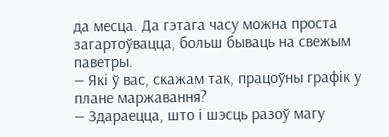да месца. Да гэтага часу можна проста загартоўвацца, больш бываць на свежым паветры.
— Які ў вас, скажам так, працоўны графік у плане маржавання?
— Здараецца, што і шэсць разоў магу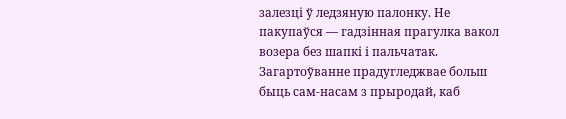залезці ў ледзяную палонку. Не пакупаўся — гадзінная прагулка вакол возера без шапкі і пальчатак. Загартоўванне прадугледжвае больш быць сам-насам з прыродай, каб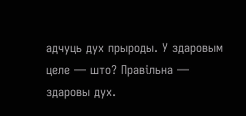адчуць дух прыроды. У здаровым целе — што? Правільна — здаровы дух.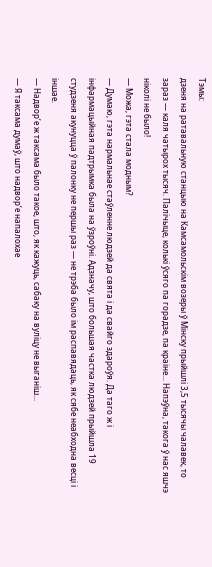Тэмы:
дзеня на ратавальную станцыю на Камсамольскім возеры ў Мінску прыйшлі 3,5 тысячы чалавек, то зараз — каля чатырох тысяч. Палічыце, колькі ўсяго па горадзе, па краіне... Напэўна, такога ў нас яшчэ ніколі не было!
— Можа, гэта стала модным?
— Думаю, гэта нармальнае стаўленне людзей да свята і да свайго здароўя. Да таго ж і інфармацыйная падтрымка была на ўзроўні. Адзначу, што большая частка людзей прыйшла 19 студзеня акунуцца ў палонку не першы раз — не трэба было ім распавядаць, як сябе неабходна весці і іншае.
— Надвор’е ж таксама было такое, што, як кажуць, сабаку на вуліцу не выганіш...
— Я таксама думаў, што надвор’е напалохае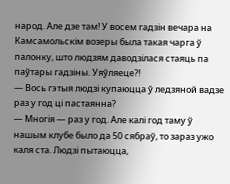народ. Але дзе там! У восем гадзін вечара на Камсамольскім возеры была такая чарга ў палонку, што людзям даводзілася стаяць па паўтары гадзіны. Уяўляеце?!
— Вось гэтыя людзі купаюцца ў ледзяной вадзе раз у год ці пастаянна?
— Многія — раз у год. Але калі год таму ў нашым клубе было да 50 сябраў, то зараз ужо каля ста. Людзі пытаюцца,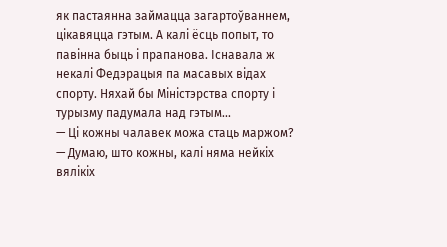як пастаянна займацца загартоўваннем, цікавяцца гэтым. А калі ёсць попыт, то павінна быць і прапанова. Існавала ж некалі Федэрацыя па масавых відах спорту. Няхай бы Міністэрства спорту і турызму падумала над гэтым...
— Ці кожны чалавек можа стаць маржом?
— Думаю, што кожны, калі няма нейкіх вялікіх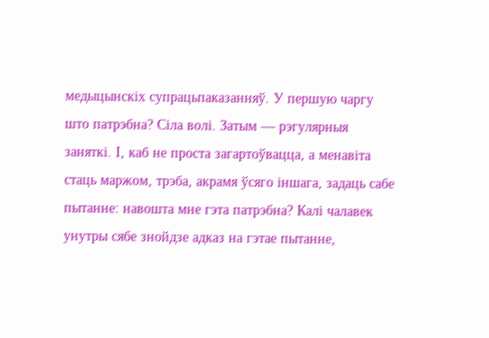медыцынскіх супрацьпаказанняў. У першую чаргу што патрэбна? Сіла волі. Затым — рэгулярныя заняткі. І, каб не проста загартоўвацца, а менавіта стаць маржом, трэба, акрамя ўсяго іншага, задаць сабе пытанне: навошта мне гэта патрэбна? Калі чалавек унутры сябе знойдзе адказ на гэтае пытанне,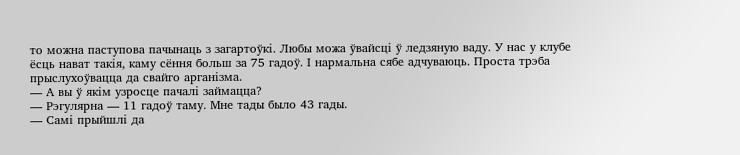то можна паступова пачынаць з загартоўкі. Любы можа ўвайсці ў ледзяную ваду. У нас у клубе ёсць нават такія, каму сёння больш за 75 гадоў. І нармальна сябе адчуваюць. Проста трэба прыслухоўвацца да свайго арганізма.
— А вы ў якім узросце пачалі займацца?
— Рэгулярна — 11 гадоў таму. Мне тады было 43 гады.
— Самі прыйшлі да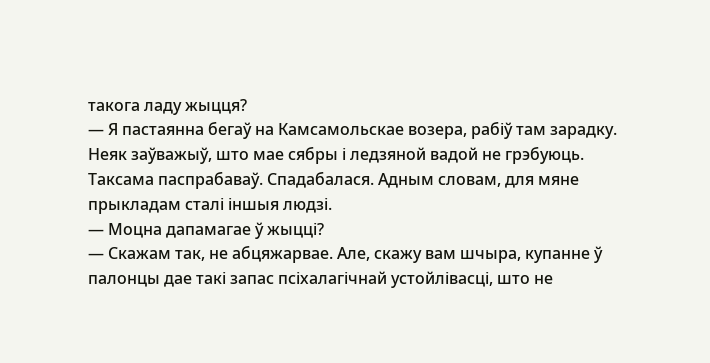такога ладу жыцця?
— Я пастаянна бегаў на Камсамольскае возера, рабіў там зарадку. Неяк заўважыў, што мае сябры і ледзяной вадой не грэбуюць. Таксама паспрабаваў. Спадабалася. Адным словам, для мяне прыкладам сталі іншыя людзі.
— Моцна дапамагае ў жыцці?
— Скажам так, не абцяжарвае. Але, скажу вам шчыра, купанне ў палонцы дае такі запас псіхалагічнай устойлівасці, што не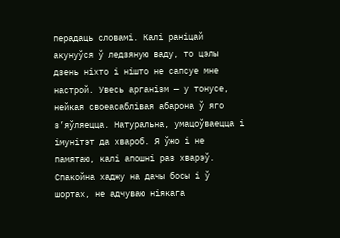перадаць словамі. Калі раніцай акунуўся ў ледзяную ваду, то цэлы дзень ніхто і нішто не сапсуе мне настрой. Увесь арганізм — у тонусе, нейкая своеасаблівая абарона ў яго з’яўляецца. Натуральна, умацоўваецца і імунітэт да хвароб. Я ўжо і не памятаю, калі апошні раз хварэў. Спакойна хаджу на дачы босы і ў шортах, не адчуваю ніякага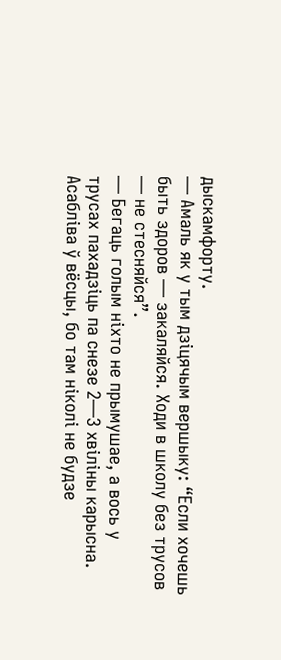дыскамфорту.
— Амаль як у тым дзіцячым вершыку: “Если хочешь быть здоров — закаляйся. Ходи в школу без трусов — не стесняйся”.
— Бегаць голым ніхто не прымушае, а вось у трусах пахадзіць па снезе 2—3 хвіліны карысна. Асабліва ў вёсцы, бо там ніколі не будзе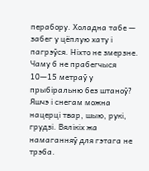перабору. Холадна табе — забег у цёплую хату і пагрэўся. Ніхто не змерзне. Чаму б не прабегчыся 10—15 метраў у прыбіральню без штаноў? Яшчэ і снегам можна нацерці твар, шыю, рукі, грудзі. Вялікіх жа намаганняў для гэтага не трэба.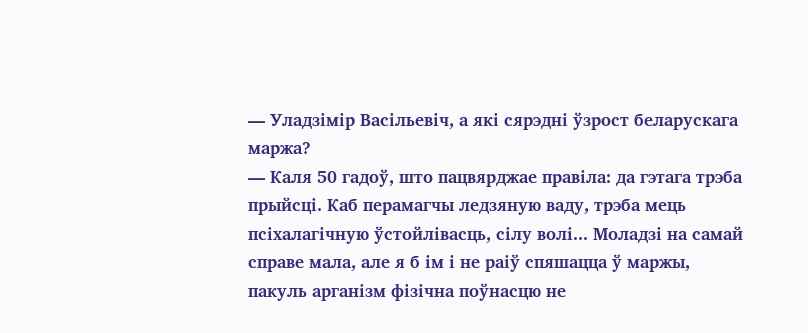— Уладзімір Васільевіч, а які сярэдні ўзрост беларускага маржа?
— Каля 50 гадоў, што пацвярджае правіла: да гэтага трэба прыйсці. Каб перамагчы ледзяную ваду, трэба мець псіхалагічную ўстойлівасць, сілу волі... Моладзі на самай справе мала, але я б ім і не раіў спяшацца ў маржы, пакуль арганізм фізічна поўнасцю не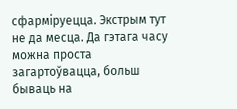сфарміруецца. Экстрым тут не да месца. Да гэтага часу можна проста загартоўвацца, больш бываць на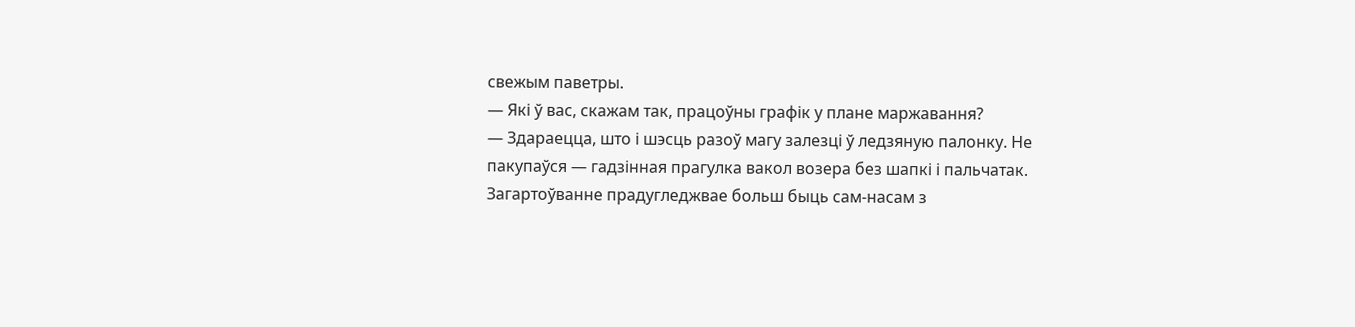свежым паветры.
— Які ў вас, скажам так, працоўны графік у плане маржавання?
— Здараецца, што і шэсць разоў магу залезці ў ледзяную палонку. Не пакупаўся — гадзінная прагулка вакол возера без шапкі і пальчатак. Загартоўванне прадугледжвае больш быць сам-насам з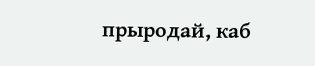прыродай, каб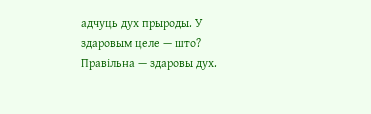адчуць дух прыроды. У здаровым целе — што? Правільна — здаровы дух.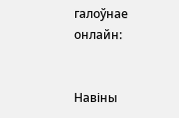галоўнае онлайн:


Навіны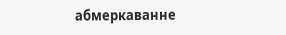абмеркаванне